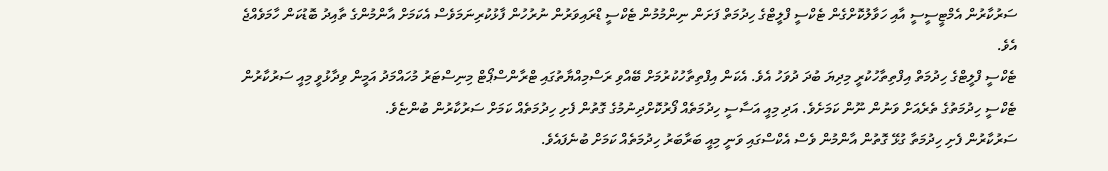ސަރުކާރުން އެމްޓީސީސީ އާއި ހަވާލުކޮށްގެން ޓެކްސީ ފްލީޓްގެ ހިދުމަތް ފަށަން ނިންމުމުން ޓެކްސީ ޑްރައިވަރުން ނުރުހުން ފާޅުކުރިނަމަވެސް އެކަމަށް އާންމުންގެ ތާއިދު ބޮޑުކަން ހާމަވެއްޖެ އެވެ.
ޓެކްސީ ފްލީޓްގެ ހިދުމަތް އިފްތިތާހުކުރީ މިދިޔަ ބުދަ ދުވަހު އެވެ. އެކަން އިފްތިތާހުކުރުމަށް ބޭއްވި ރަސްމިއްޔާތުގައި ޓްރާންސްޕޯޓް މިނިސްޓަރު މުހައްމަދު އަމީން ވިދާޅުވީ މިއީ ސަރުކާރުން ޓެކްސީ ހިދުމަތުގެ ތެރެއަށް ވަނުން ނޫން ކަމަށެވެ. އަދި މިއީ އަސާސީ ހިދުމަތެއް ފޯރުކޮށްދިނުމުގެ ގޮތުން ފެށި ހިދުމަތެއް ކަމަށް ސަރުކާރުން ބުންޏެވެ.
ސަރުކާރުން ފެށި ހިދުމަތާ ގުޅޭ ގޮތުން އާންމުން ވެސް އެކްސްގައި ވަނީ މިއީ ބަރާބަރު ހިދުމަތެއް ކަމަށް ބުނެފައެވެ.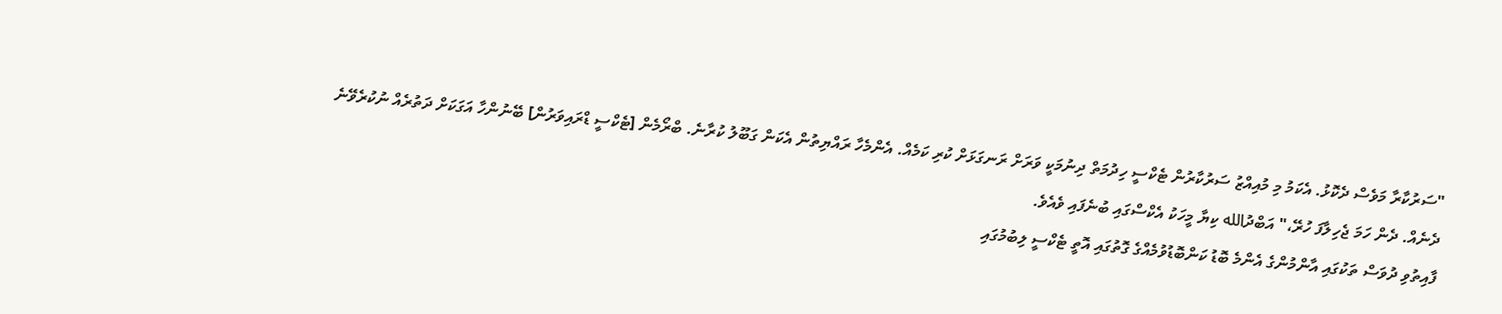"ސަރުކާރާ މަވެސް ދެކޮޅު. އެކަމު މި މުއިއްޒު ސަރުކާރުން ޓެކްސީ ހިދުމަތް ދިނުމަކީ ވަރަށް ރަނގަޅަށް ކުރި ކަމެއް. އެންމެހާ ރައްޔިތުން އެކަން ގަބޫލު ކުރާނެ. ބްރޯމެން [ޓެކްސީ ޑްރައިވަރުން] ބޭނުންހާ އަގަކަށް ދަތުރެއް ނުކުރެވޭނެ ދެނެއް. ދެން ހަމަ ޖެހިލާފަ ހުރޭ،" އަބްދުالله ކިޔާ މީހަކު އެކްސްގައި ބުނެފައި ވެއެވެ.
ފާއިތުވި ދުވަސް ތަކުގައި އާންމުންގެ އެންމެ ބޮޑު ކަންބޮޑުވުމެއްގެ ގޮތުގައި އޮތީ ޓެކްސީ ލިބުމުގައި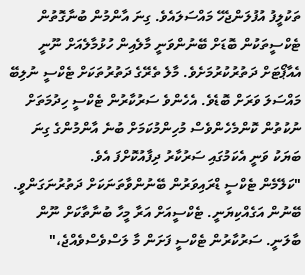ތަކުލީފު އުފުލަންޖެހޭ މައްސަލައެވެ. ގިނަ އާންމުން ބުނާގޮތުން ޓެކްސީތަކުން ބޮޑަށް ބޭނުންވަނީ މާލެއިން ހުޅުމާލެއަށް ނޫނީ އެއާޕޯޓަށް ދަތުރުކުރުމަށެވެ. މާލެ ތެރޭގެ ދަތުރުތަކަށް ޓެކްސީ ނުލިބޭ މައްސަލަ ވަރަށް ބޮޑެވެ. އެހެންވެ ސަރުކާރުން ޓެކްސީ ހިދުމަތަށް ނުކުތުން ކޮންމެހެންވެސް މުހިންމުކަމަށް ބުނެ އާންމުންގެ ގިނަ ބަޔަކު ވަނީ އެކަމުގައި ސަރުކާރު ދިފާއުކޮށްފަ އެވެ.
"ކަލޭމެން ޓެކްސީ ޑްރައިވަރުން ބޭނުންވާތަނަކަށް ދަތުރުނަގަންވީ. ބޭނުން އަގެއްކިޔަނީ. ޓެކްސީއަށް އަރާ މީހާ ބުނާތާކަށް ނޫން ބާލަނީ. ސަރުކާރުން ޓެކްސީ ފަށަން މާ ލަސްވެސްވެއްޖެ،"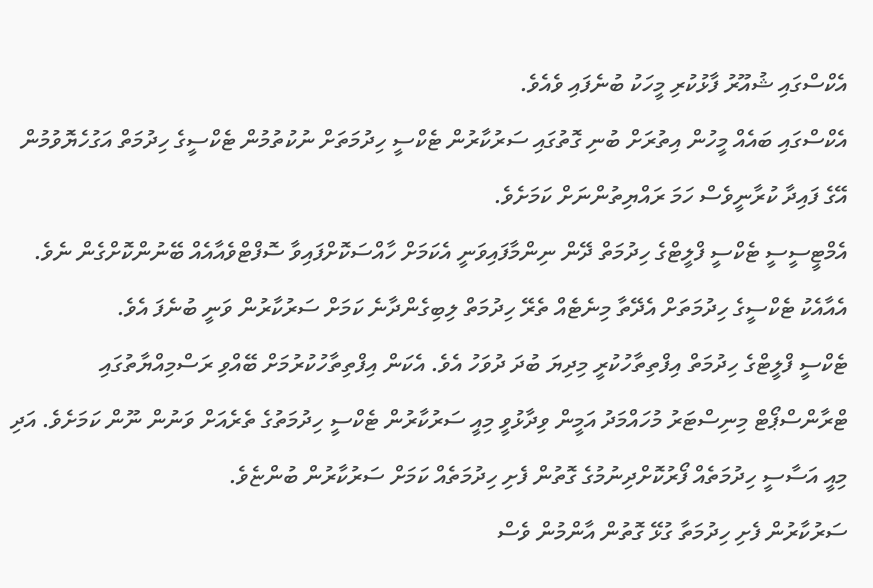އެކްސްގައި ޝުއޫރު ފާޅުކުރި މީހަކު ބުނެފައި ވެއެވެ.
އެކްސްގައި ބައެއް މީހުން އިތުރަށް ބުނި ގޮތުގައި ސަރުކާރުން ޓެކްސީ ހިދުމަތަށް ނުކުތުމުން ޓެކްސީގެ ހިދުމަތް އަގުހެޔޮވުމުން އޭގެ ފައިދާ ކުރާނީވެސް ހަމަ ރައްޔިތުންނަށް ކަމަށެވެ.
އެމްޓީސީސީ ޓެކްސީ ފްލީޓްގެ ހިދުމަތް ދޭން ނިންމާފައިވަނީ އެކަމަށް ހާއްސަކޮށްފައިވާ ސޮފްޓްވެއާއެއް ބޭނުންކޮށްގެން ނެވެ. އެއާއެކު ޓެކްސީގެ ހިދުމަތަށް އެދޭތާ މިނެޓެއް ތެރޭ ހިދުމަތް ލިބިގެންދާނެ ކަމަށް ސަރުކާރުން ވަނީ ބުނެފަ އެވެ.
ޓެކްސީ ފްލީޓްގެ ހިދުމަތް އިފްތިތާހުކުރީ މިދިޔަ ބުދަ ދުވަހު އެވެ. އެކަން އިފްތިތާހުކުރުމަށް ބޭއްވި ރަސްމިއްޔާތުގައި ޓްރާންސްޕޯޓް މިނިސްޓަރު މުހައްމަދު އަމީން ވިދާޅުވީ މިއީ ސަރުކާރުން ޓެކްސީ ހިދުމަތުގެ ތެރެއަށް ވަނުން ނޫން ކަމަށެވެ. އަދި މިއީ އަސާސީ ހިދުމަތެއް ފޯރުކޮށްދިނުމުގެ ގޮތުން ފެށި ހިދުމަތެއް ކަމަށް ސަރުކާރުން ބުންޏެވެ.
ސަރުކާރުން ފެށި ހިދުމަތާ ގުޅޭ ގޮތުން އާންމުން ވެސް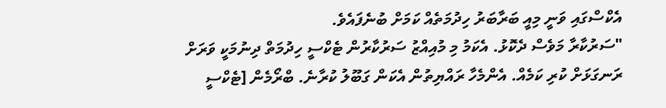އެކްސްގައި ވަނީ މިއީ ބަރާބަރު ހިދުމަތެއް ކަމަށް ބުނެފައެވެ.
"ސަރުކާރާ މަވެސް ދެކޮޅު. އެކަމު މި މުއިއްޒު ސަރުކާރުން ޓެކްސީ ހިދުމަތް ދިނުމަކީ ވަރަށް ރަނގަޅަށް ކުރި ކަމެއް. އެންމެހާ ރައްޔިތުން އެކަން ގަބޫލު ކުރާނެ. ބްރޯމެން [ޓެކްސީ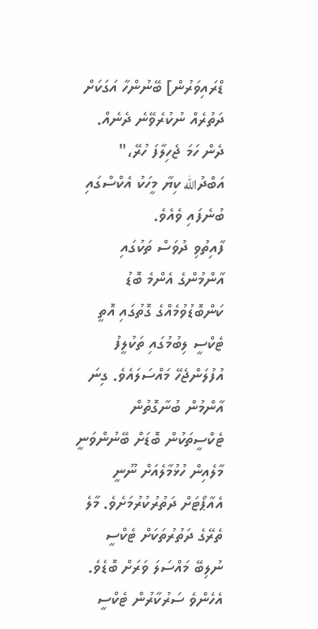ޑްރައިވަރުން] ބޭނުންހާ އަގަކަށް ދަތުރެއް ނުކުރެވޭނެ ދެނެއް. ދެން ހަމަ ޖެހިލާފަ ހުރޭ،" އަބްދުالله ކިޔާ މީހަކު އެކްސްގައި ބުނެފައި ވެއެވެ.
ފާއިތުވި ދުވަސް ތަކުގައި އާންމުންގެ އެންމެ ބޮޑު ކަންބޮޑުވުމެއްގެ ގޮތުގައި އޮތީ ޓެކްސީ ލިބުމުގައި ތަކުލީފު އުފުލަންޖެހޭ މައްސަލައެވެ. ގިނަ އާންމުން ބުނާގޮތުން ޓެކްސީތަކުން ބޮޑަށް ބޭނުންވަނީ މާލެއިން ހުޅުމާލެއަށް ނޫނީ އެއާޕޯޓަށް ދަތުރުކުރުމަށެވެ. މާލެ ތެރޭގެ ދަތުރުތަކަށް ޓެކްސީ ނުލިބޭ މައްސަލަ ވަރަށް ބޮޑެވެ. އެހެންވެ ސަރުކާރުން ޓެކްސީ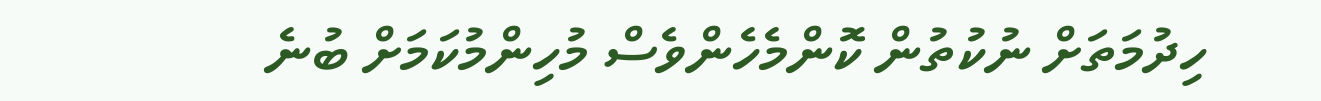ހިދުމަތަށް ނުކުތުން ކޮންމެހެންވެސް މުހިންމުކަމަށް ބުނެ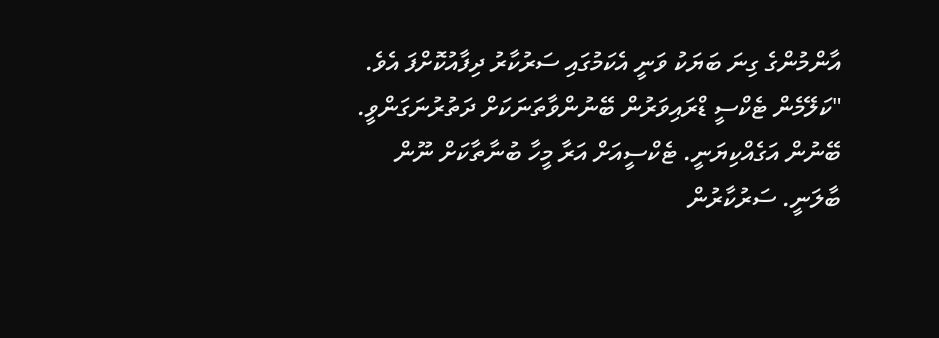އާންމުންގެ ގިނަ ބަޔަކު ވަނީ އެކަމުގައި ސަރުކާރު ދިފާއުކޮށްފަ އެވެ.
"ކަލޭމެން ޓެކްސީ ޑްރައިވަރުން ބޭނުންވާތަނަކަށް ދަތުރުނަގަންވީ. ބޭނުން އަގެއްކިޔަނީ. ޓެކްސީއަށް އަރާ މީހާ ބުނާތާކަށް ނޫން ބާލަނީ. ސަރުކާރުން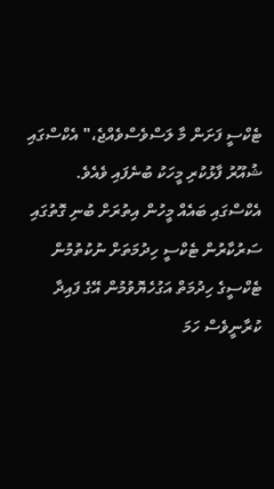ޓެކްސީ ފަށަން މާ ލަސްވެސްވެއްޖެ،" އެކްސްގައި ޝުއޫރު ފާޅުކުރި މީހަކު ބުނެފައި ވެއެވެ.
އެކްސްގައި ބައެއް މީހުން އިތުރަށް ބުނި ގޮތުގައި ސަރުކާރުން ޓެކްސީ ހިދުމަތަށް ނުކުތުމުން ޓެކްސީގެ ހިދުމަތް އަގުހެޔޮވުމުން އޭގެ ފައިދާ ކުރާނީވެސް ހަމަ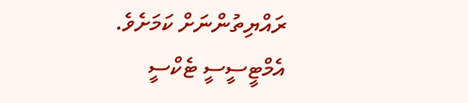ރައްޔިތުންނަށް ކަމަށެވެ.
އެމްޓީސީސީ ޓެކްސީ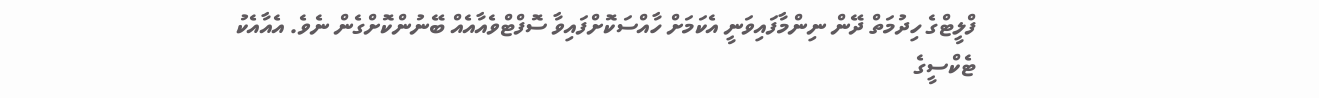ފްލީޓްގެ ހިދުމަތް ދޭން ނިންމާފައިވަނީ އެކަމަށް ހާއްސަކޮށްފައިވާ ސޮފްޓްވެއާއެއް ބޭނުންކޮށްގެން ނެވެ. އެއާއެކު ޓެކްސީގެ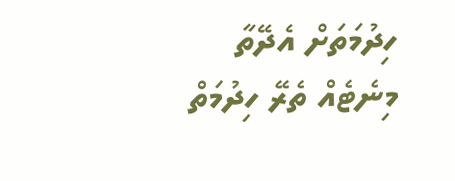ހިދުމަތަށް އެދޭތާ މިނެޓެއް ތެރޭ ހިދުމަތް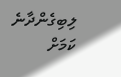ލިބިގެންދާނެ ކަމަށް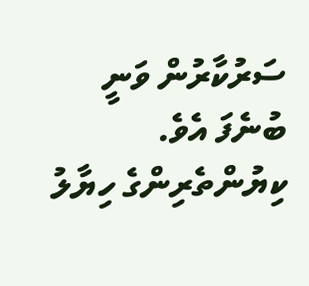ސަރުކާރުން ވަނީ ބުނެފަ އެވެ.
ކިޔުންތެރިންގެ ހިޔާލު